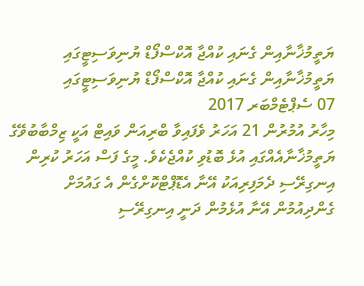ޔަތީމުޚާނާއިން ގެނައި ކުއްޖާ އޮކްސްފޯޑް ޔުނިވަސިޓީގައި
ޔަތީމުޚާނާއިން ގެނައި ކުއްޖާ އޮކްސްފޯޑް ޔުނިވަސިޓީގައި
07 ސެޕްޓެމްބަރ 2017
މިހާރު އުމުރުން 21 އަހަރު ވެފައިވާ ބްރިއަން ވައިޓް އަކީ ޒިމްބާބުވޭގެ ޔަތީމުޚާނާއެއްގައި އުޅެ ބޮޑުވި ކުއްޖެކެވެ. މީގެ ފަސް އަހަރު ކުރިން އިނގިރޭސި ދެމަފިރިއަކު އޭނާ އެޑޮޕްޓްކޮށްގެން އެ ގައުމަށް ގެންދިއުމުން އޭނާ އުޅެމުން ދަނީ އިނގިރޭސި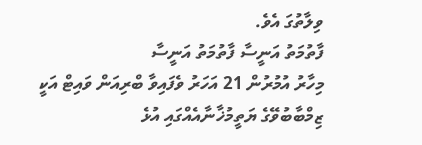ވިލާތުގަ އެވެ.
ފާތުމަތު އަނީސާ ފާތުމަތު އަނީސާ
މިހާރު އުމުރުން 21 އަހަރު ވެފައިވާ ބްރިއަން ވައިޓް އަކީ ޒިމްބާބުވޭގެ ޔަތީމުޚާނާއެއްގައި އުޅެ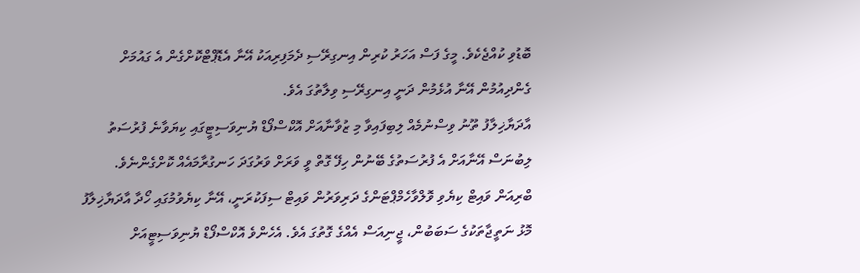ބޮޑުވި ކުއްޖެކެވެ. މީގެ ފަސް އަހަރު ކުރިން އިނގިރޭސި ދެމަފިރިއަކު އޭނާ އެޑޮޕްޓްކޮށްގެން އެ ގައުމަށް ގެންދިއުމުން އޭނާ އުޅެމުން ދަނީ އިނގިރޭސި ވިލާތުގަ އެވެ.
އާދަޔާޚިލާފު ތޫނު ވިސްނުމެއް ލިބިފައިވާ މި ޒުވާނާއަށް އޮކްސްފޯޑް ޔުނިވަސިޓީގައި ކިޔަވާނެ ފުރުސަތު ލިބުނަސް އޭނާއަށް އެ ފުރުސަތުގެ ބޭނުން ހިފޭ ގޮތް ވީ ވަރަށް ވަރުގަދަ ހަނގުރާމައެއް ކޮށްގެންނެވެ.
ބްރިއަން ވައިޓް ކިޔެވި ވޮލްވާހެމްޕްޓަންގެ ދަރިވަރުން ވައިޓް ސިފަކުރަނީ، އޭނާ ކިޔެވުމުގައި ހޯދާ އާދަޔާޚިލާފު މޮޅު ނަތީޖާތަކުގެ ސަބަބުން، ޖީނިއަސް އެއްގެ ގޮތުގަ އެވެ. އެހެންވެ އޮކްސްފޯޑް ޔުނިވަސިޓީއަށް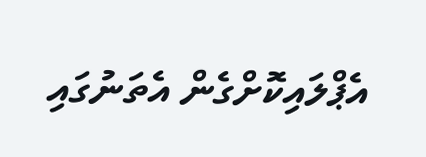އެޕްލައިކޮށްގެން އެތަނުގައި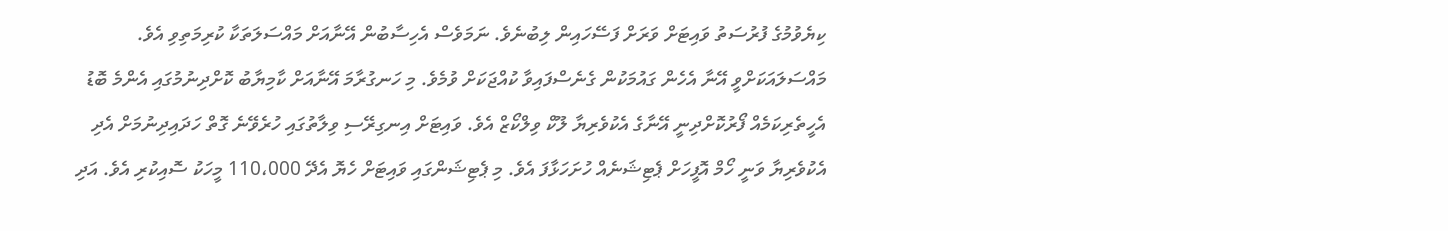ކިޔެވުމުގެ ފުރުސަތު ވައިޓަށް ވަރަށް ފަސޭހައިން ލިބުނެވެ. ނަމަވެސް އެހިސާބުން އޭނާއަށް މައްސަލަތަކާ ކުރިމަތިވި އެވެ.
މައްސަލައަކަށްވީ އޭނާ އެހެން ގައުމަކުން ގެނެސްފައިވާ ކުއްޖަކަށް ވުމެވެ. މި ހަނގުރާމަ އޭނާއަށް ކާމިޔާބު ކޮށްދިނުމުގައި އެންމެ ބޮޑު އެހީތެރިކަމެއް ފޯރުކޮށްދިނީ އޭނާގެ އެކުވެރިޔާ ލޫކް ވިލްކޯޒް އެވެ. ވައިޓަށް އިނގިރޭސި ވިލާތުގައި ހުރެވޭނެ ގޮތް ހަދައިދިނުމަށް އެދި އެކުވެރިޔާ ވަނީ ހޯމް އޮފީހަށް ޕެޓިޝަނެއް ހުށަހަޅާފަ އެވެ. މި ޕެޓިޝަންގައި ވައިޓަށް ހެޔޮ އެދޭ 110،000 މީހަކު ސޮއިކުރި އެވެ. އަދި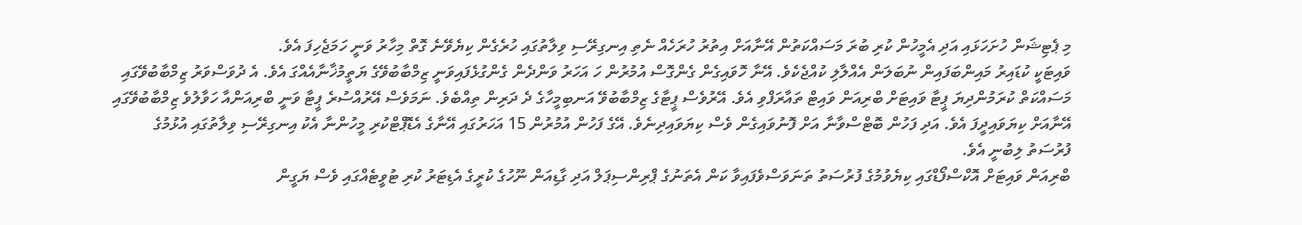މި ޕެޓިޝަން ހުށަހަޅައި އަދި އެމީހުން ކުރި ބުރަ މަސައްކަތުން އޭނާއަށް އިތުރު ހުރަހެއް ނެތި އިނގިރޭސި ވިލާތުގައި ހުރެގެން ކިޔެވޭނެ ގޮތް މިހާރު ވަނީ ހަމަޖެހިފަ އެވެ.
ވައިޓަކީ ކުޑައިރު މައިންބަފައިން ނުބަލަން އެއްލާލި ކުއްޖެކެވެ. އޭނާ ހޮވައިގެން ގެންގޮސް އުމުރުން ހަ އަހަރު ވަންދެން ގެންގުޅެފައިވަނީ ޒިމްބާބުވޭގެ ޔަތީމުޚާނާއެއްގަ އެވެ. އެ ދުވަސްވަރު ޒިމްބާބުވޭގައި މަސައްކަތް ކުރަމުންދިޔަ ޕީޓާ ވައިޓަށް ބްރިއަން ވައިޓް ތައާރަފްވި އެވެ. އޭރުވެސް ޕީޓާގެ ޒިމްބާބުވޭ އަނބިމީހާގެ ދެ ދަރިން ތިއްބެވެ. ނަމަވެސް އޭރުއްސުރެ ޕީޓާ ވަނީ ބްރިއަންއާ ހަވާލުވެ ޒިމްބާބުވޭގައި އޭނާއަށް ކިޔަވައިދީފަ އެވެ. އަދި ފަހުން ބޮޓްސްވާނާ އަށް ފޮނުވައިގެން ވެސް ކިޔަވައިދިނެވެ. އޭގެ ފަހުން އުމުރުން 15 އަހަރުގައި އޭނާގެ އެޑޮޕްޓްކުރި މީހުންނާ އެކު އިނގިރޭސި ވިލާތުގައި އުޅުމުގެ ފުރުސަތު ލިބުނީ އެވެ.
ބްރިއަން ވައިޓަށް އޮކްސްފޯޑްގައި ކިޔެވުމުގެ ފުރުސަތު ތަނަވަސްވެފައިވާ ކަން އެތަނުގެ ޕްރިންސިޕަލް އަދި ގާޑިއަން ނޫހުގެ ކުރީގެ އެޑިޓަރު ކުރި ޓުވީޓެއްގައި ވެސް ޔަގީން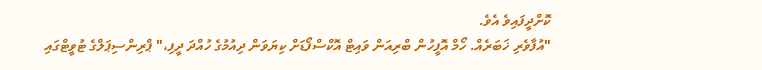ކޮށްދީފައިވެ އެވެ.
"އުފާވެރި ޚަބަރެއް. ހޯމް އޮފީހުން ބްރިއަން ވައިޓް އޮކްސްފޯޑަށް ކިޔަވަން ދިއުމުގެ ހުއްދަ ދީފި،" ޕްރިންސިޕަލްގެ ޓުވީޓްގައި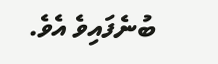ބުނެފައިވެ އެވެ.